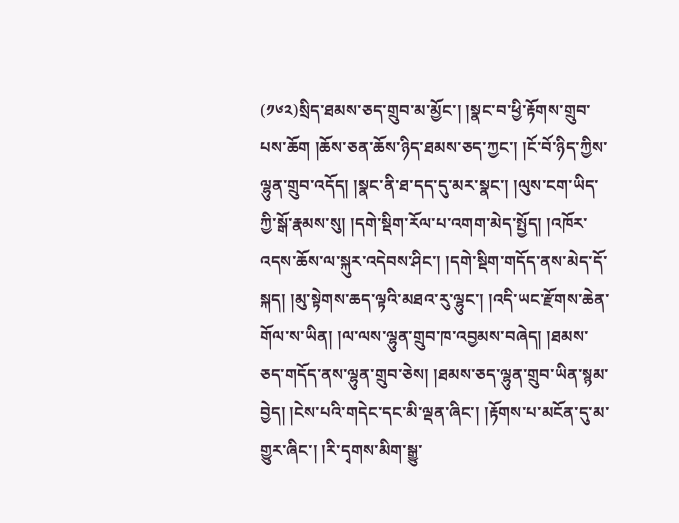(༡༦༢)སྲིད་ཐམས་ཅད་གྲུབ་མ་མྱོང་། །སྣང་བ་ཕྱི་རྟོགས་གྲུབ་པས་ཆོག །ཆོས་ཅན་ཆོས་ཉིད་ཐམས་ཅད་ཀྱང་། །ངོ་བོ་ཉིད་ཀྱིས་ལྷུན་གྲུབ་འདོད། །སྣང་ནི་ཐ་དད་དུ་མར་སྣང་། །ལུས་ངག་ཡིད་ཀྱི་སྒོ་རྣམས་སུ། །དགེ་སྡིག་རོལ་པ་འགག་མེད་སྤྱོད། །འཁོར་འདས་ཆོས་ལ་སྐུར་འདེབས་ཤིང་། །དགེ་སྡིག་གདོད་ནས་མེད་དོ་སྐད། །མུ་སྟེགས་ཆད་ལྟའི་མཐའ་རུ་ལྷུང་། །འདི་ཡང་རྫོགས་ཆེན་གོལ་ས་ཡིན། །ལ་ལས་ལྷུན་གྲུབ་ཁ་འབྱམས་བཞེད། །ཐམས་ཅད་གདོད་ནས་ལྷུན་གྲུབ་ཅེས། །ཐམས་ཅད་ལྷུན་གྲུབ་ཡིན་སྙམ་བྱེད། །ངེས་པའི་གདེང་དང་མི་ལྡན་ཞིང་། །རྟོགས་པ་མངོན་དུ་མ་གྱུར་ཞིང་། །རི་དྭགས་མིག་སྒྱུ་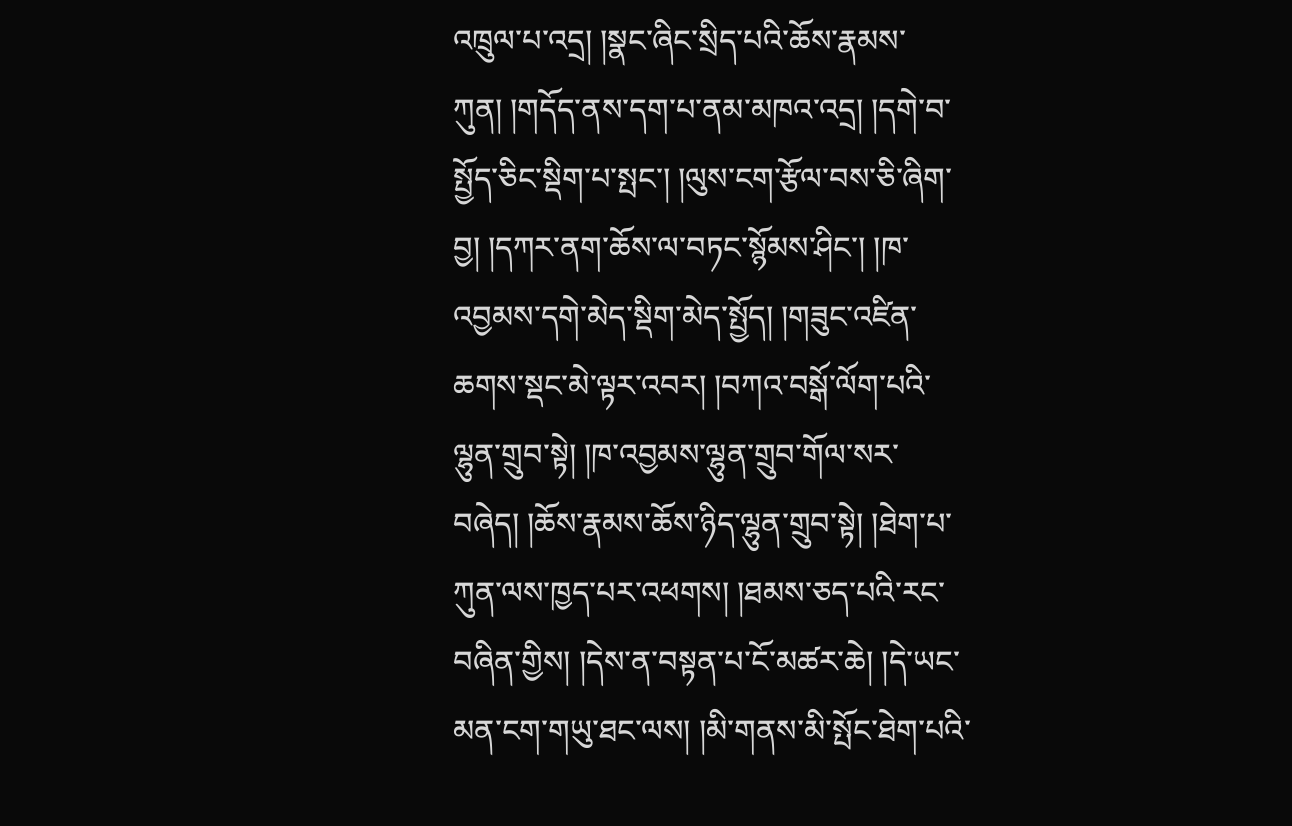འཁྲུལ་པ་འདྲ། །སྣང་ཞིང་སྲིད་པའི་ཆོས་རྣམས་ཀུན། །གདོད་ནས་དག་པ་ནམ་མཁའ་འདྲ། །དགེ་བ་སྤྱོད་ཅིང་སྡིག་པ་སྤང་། །ལུས་ངག་རྩོལ་བས་ཅི་ཞིག་བྱ། །དཀར་ནག་ཆོས་ལ་བཏང་སྙོམས་ཤིང་། །ཁ་འབྱམས་དགེ་མེད་སྡིག་མེད་སྤྱོད། །གཟུང་འཛིན་ཆགས་སྡང་མེ་ལྟར་འབར། །བཀའ་བསྒོ་ལོག་པའི་ལྷུན་གྲུབ་སྟེ། །ཁ་འབྱམས་ལྷུན་གྲུབ་གོལ་སར་བཞེད། །ཆོས་རྣམས་ཆོས་ཉིད་ལྷུན་གྲུབ་སྟེ། །ཐེག་པ་ཀུན་ལས་ཁྱད་པར་འཕགས། །ཐམས་ཅད་པའི་རང་བཞིན་གྱིས། །དེས་ན་བསྟན་པ་ངོ་མཚར་ཆེ། །དེ་ཡང་མན་ངག་གཡུ་ཐང་ལས། །མི་གནས་མི་སྤོང་ཐེག་པའི་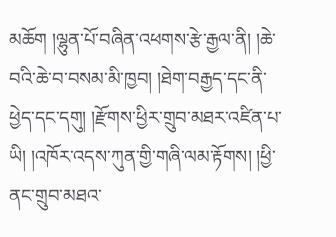མཆོག །ལྷུན་པོ་བཞིན་འཕགས་རྩེ་རྒྱལ་ནི། །ཆེ་བའི་ཆེ་བ་བསམ་མི་ཁྱབ། །ཐེག་བརྒྱད་དང་ནི་ཕྱེད་དང་དགུ། །རྫོགས་ཕྱིར་གྲུབ་མཐར་འཛིན་པ་ཡི། །འཁོར་འདས་ཀུན་གྱི་གཞི་ལམ་རྟོགས། །ཕྱི་ནང་གྲུབ་མཐའ་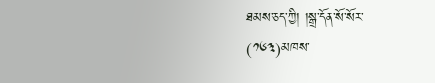ཐམས་ཅད་ཀྱི། །སྒྲ་དོན་སོ་སོར་
(༡༦༣)མཁས་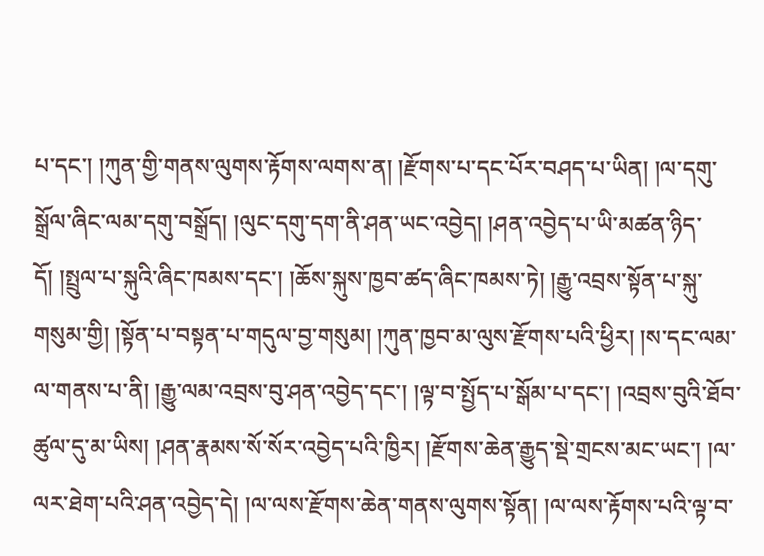པ་དང་། །ཀུན་གྱི་གནས་ལུགས་རྟོགས་ལགས་ན། །རྫོགས་པ་དང་པོར་བཤད་པ་ཡིན། །ལ་དགུ་སྒྲོལ་ཞིང་ལམ་དགུ་བསྒྲོད། །ལུང་དགུ་དག་ནི་ཤན་ཡང་འབྱེད། །ཤན་འབྱེད་པ་ཡི་མཚན་ཉིད་དོ། །སྤྲུལ་པ་སྐུའི་ཞིང་ཁམས་དང་། །ཆོས་སྐུས་ཁྱབ་ཚད་ཞིང་ཁམས་ཏེ། །རྒྱུ་འབྲས་སྟོན་པ་སྐུ་གསུམ་གྱི། །སྟོན་པ་བསྟན་པ་གདུལ་བྱ་གསུམ། །ཀུན་ཁྱབ་མ་ལུས་རྫོགས་པའི་ཕྱིར། །ས་དང་ལམ་ལ་གནས་པ་ནི། །རྒྱུ་ལམ་འབྲས་བུ་ཤན་འབྱེད་དང་། །ལྟ་བ་སྤྱོད་པ་སྒོམ་པ་དང་། །འབྲས་བུའི་ཐོབ་ཚུལ་དུ་མ་ཡིས། །ཤན་རྣམས་སོ་སོར་འབྱེད་པའི་ཁྱིར། །རྫོགས་ཆེན་རྒྱུད་སྡེ་གྲངས་མང་ཡང་། །ལ་ལར་ཐེག་པའི་ཤན་འབྱེད་དེ། །ལ་ལས་རྫོགས་ཆེན་གནས་ལུགས་སྟོན། །ལ་ལས་རྟོགས་པའི་ལྟ་བ་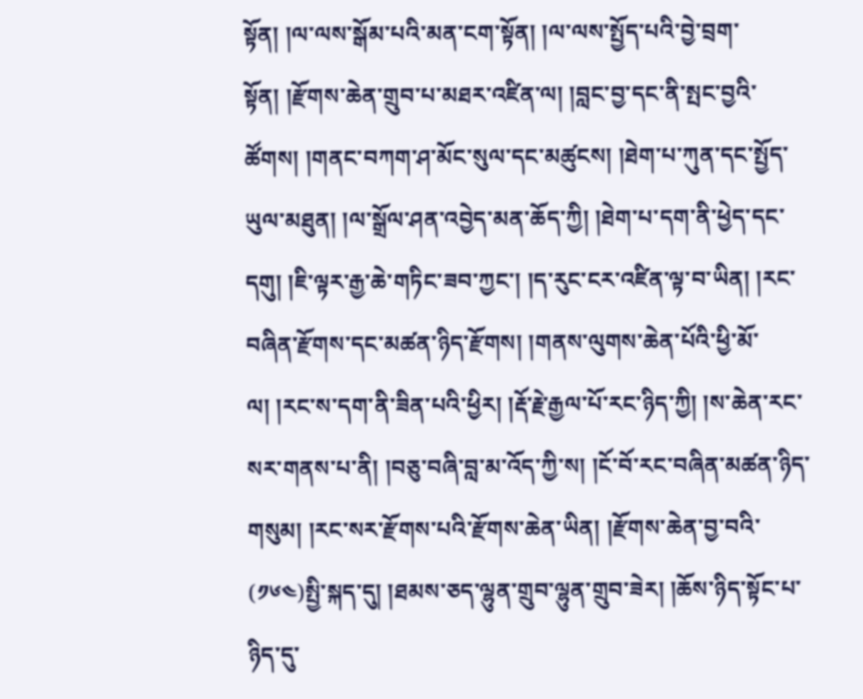སྟོན། །ལ་ལས་སྒོམ་པའི་མན་ངག་སྟོན། །ལ་ལས་སྤྱོད་པའི་བྱེ་བྲག་སྟོན། །རྫོགས་ཆེན་གྲུབ་པ་མཐར་འཛིན་ལ། །བླང་བྱ་དང་ནི་སྤང་བྱའི་ཚོགས། །གནང་བཀག་ཤ་མོང་སུལ་དང་མཚུངས། །ཐེག་པ་ཀུན་དང་སྤྱོད་ཡུལ་མཐུན། །ལ་སྒྲོལ་ཤན་འབྱེད་མན་ཆོད་ཀྱི། །ཐེག་པ་དག་ནི་ཕྱེད་དང་དགུ། །ཇི་ལྟར་རྒྱ་ཆེ་གཏིང་ཟབ་ཀྱང་། །ད་རུང་ངར་འཛིན་ལྟ་བ་ཡིན། །རང་བཞིན་རྫོགས་དང་མཚན་ཉིད་རྫོགས། །གནས་ལུགས་ཆེན་པོའི་ཕྱི་མོ་ལ། །རང་ས་དག་ནི་ཟིན་པའི་ཕྱིར། །རྡོ་རྗེ་རྒྱལ་པོ་རང་ཉིད་ཀྱི། །ས་ཆེན་རང་སར་གནས་པ་ནི། །བཅུ་བཞི་བླ་མ་འོད་ཀྱི་ས། །ངོ་བོ་རང་བཞིན་མཚན་ཉིད་གསུམ། །རང་སར་རྫོགས་པའི་རྫོགས་ཆེན་ཡིན། །རྫོགས་ཆེན་བྱ་བའི་
(༡༦༤)སྤྱི་སྐད་དུ། །ཐམས་ཅད་ལྷུན་གྲུབ་ལྷུན་གྲུབ་ཟེར། །ཆོས་ཉིད་སྟོང་པ་ཉིད་དུ་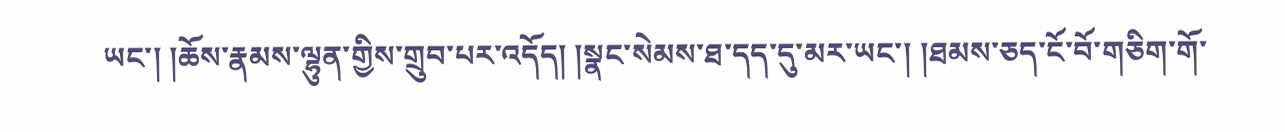ཡང་། །ཆོས་རྣམས་ལྷུན་གྱིས་གྲུབ་པར་འདོད། །སྣང་སེམས་ཐ་དད་དུ་མར་ཡང་། །ཐམས་ཅད་ངོ་བོ་གཅིག་གོ་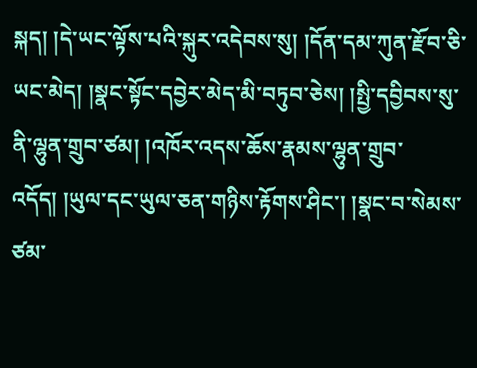སྐད། །དེ་ཡང་ལྟོས་པའི་སྐུར་འདེབས་སུ། །དོན་དམ་ཀུན་རྫོབ་ཅི་ཡང་མེད། །སྣང་སྟོང་དབྱེར་མེད་མི་བཏུབ་ཅེས། །སྤྱི་དབྱིབས་སུ་ནི་ལྷུན་གྲུབ་ཙམ། །འཁོར་འདས་ཆོས་རྣམས་ལྷུན་གྲུབ་འདོད། །ཡུལ་དང་ཡུལ་ཅན་གཉིས་རྟོགས་ཤིང་། །སྣང་བ་སེམས་ཙམ་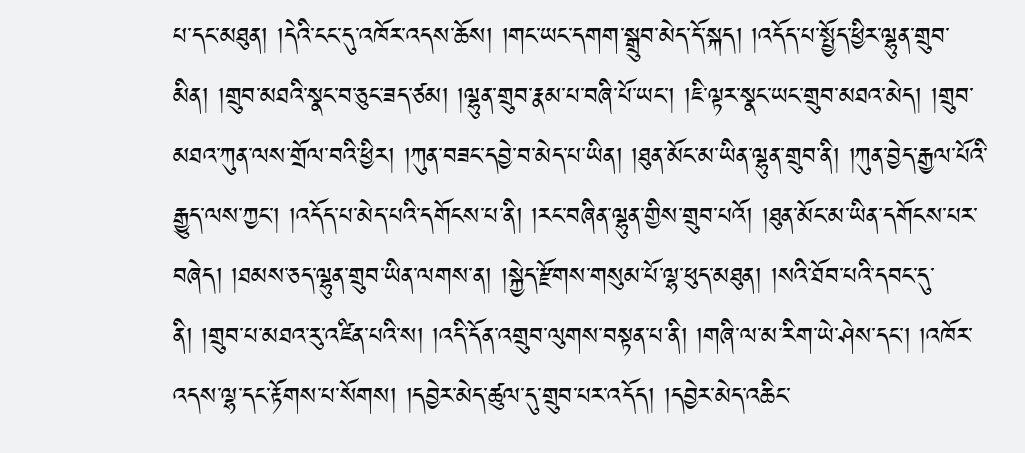པ་དང་མཐུན། །དེའི་ངང་དུ་འཁོར་འདས་ཆོས། །གང་ཡང་དགག་སྒྲུབ་མེད་དོ་སྐད། །འདོད་པ་སྤྱོད་ཕྱིར་ལྷུན་གྲུབ་མིན། །གྲུབ་མཐའི་སྣང་བ་ཅུང་ཟད་ཙམ། །ལྷུན་གྲུབ་རྣམ་པ་བཞི་པོ་ཡང་། །ཇི་ལྟར་སྣང་ཡང་གྲུབ་མཐའ་མེད། །གྲུབ་མཐའ་ཀུན་ལས་གྲོལ་བའི་ཕྱིར། །ཀུན་བཟང་དབྱེ་བ་མེད་པ་ཡིན། །ཐུན་མོང་མ་ཡིན་ལྷུན་གྲུབ་ནི། །ཀུན་བྱེད་རྒྱལ་པོའི་རྒྱུད་ལས་ཀྱང་། །འདོད་པ་མེད་པའི་དགོངས་པ་ནི། །རང་བཞིན་ལྷུན་གྱིས་གྲུབ་པའོ། །ཐུན་མོང་མ་ཡིན་དགོངས་པར་བཞེད། །ཐམས་ཅད་ལྷུན་གྲུབ་ཡིན་ལགས་ན། །སྐྱེད་རྫོགས་གསུམ་པོ་ལྷ་ཕུད་མཐུན། །སའི་ཐོབ་པའི་དབང་དུ་ནི། །གྲུབ་པ་མཐའ་རུ་འཛིན་པའི་ས། །འདི་དོན་འགྲུབ་ལུགས་བསྟན་པ་ནི། །གཞི་ལ་མ་རིག་ཡེ་ཤེས་དང་། །འཁོར་འདས་ལྷ་དང་རྟོགས་པ་སོགས། །དབྱེར་མེད་ཚུལ་དུ་གྲུབ་པར་འདོད། །དབྱེར་མེད་འཆིང་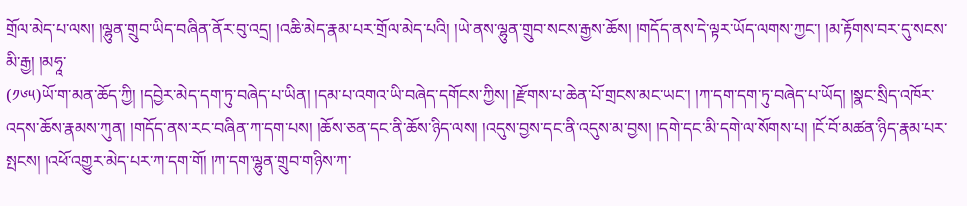གྲོལ་མེད་པ་ལས། །ལྷུན་གྲུབ་ཡིད་བཞིན་ནོར་བུ་འདྲ། །འཆི་མེད་རྣམ་པར་གྲོལ་མེད་པའི། །ཡེ་ནས་ལྷུན་གྲུབ་སངས་རྒྱས་ཆོས། །གདོད་ནས་དེ་ལྟར་ཡོད་ལགས་ཀྱང་། །མ་རྟོགས་བར་དུ་སངས་མི་རྒྱ། །མཧཱ་
(༡༦༥)ཡོ་ག་མན་ཆོད་ཀྱི། །དབྱེར་མེད་དག་ཏུ་བཞེད་པ་ཡིན། །དམ་པ་འགའ་ཡི་བཞེད་དགོངས་ཀྱིས། །རྫོགས་པ་ཆེན་པོ་གྲངས་མང་ཡང་། །ཀ་དག་དག་ཏུ་བཞེད་པ་ཡོད། །སྣང་སྲིད་འཁོར་འདས་ཆོས་རྣམས་ཀུན། །གདོད་ནས་རང་བཞིན་ཀ་དག་པས། །ཆོས་ཅན་དང་ནི་ཆོས་ཉིད་ལས། །འདུས་བྱས་དང་ནི་འདུས་མ་བྱས། །དགེ་དང་མི་དགེ་ལ་སོགས་པ། །ངོ་བོ་མཚན་ཉིད་རྣམ་པར་སྤངས། །འཕོ་འགྱུར་མེད་པར་ཀ་དག་གོ། །ཀ་དག་ལྷུན་གྲུབ་གཉིས་ཀ་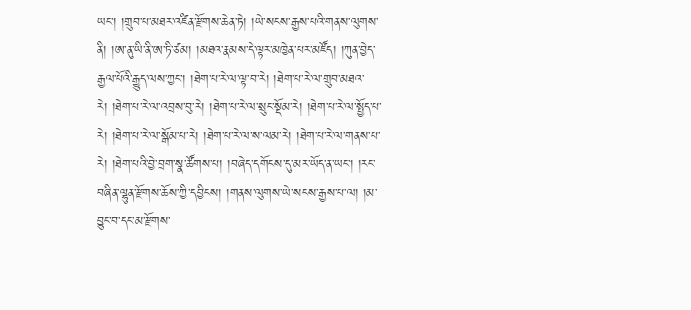ཡང་། །གྲུབ་པ་མཐར་འཛིན་རྫོགས་ཆེན་ཏེ། །ཡེ་སངས་རྒྱས་པའི་གནས་ལུགས་ནི། །ཨ་ནུ་ཡི་ནི་ཨ་ཏི་ཙམ། །མཐའ་རྣམས་དེ་ལྟར་མཁྱེན་པར་མཛོད། །ཀུན་བྱེད་རྒྱལ་པོའི་རྒྱུད་ལས་ཀྱང་། །ཐེག་པ་རེ་ལ་ལྟ་བ་རེ། །ཐེག་པ་རེ་ལ་གྲུབ་མཐའ་རེ། །ཐེག་པ་རེ་ལ་འབྲས་བུ་རེ། །ཐེག་པ་རེ་ལ་སྲུང་སྡོམ་རེ། །ཐེག་པ་རེ་ལ་སྤྱོད་པ་རེ། །ཐེག་པ་རེ་ལ་སྒོམ་པ་རེ། །ཐེག་པ་རེ་ལ་ས་ལམ་རེ། །ཐེག་པ་རེ་ལ་གནས་པ་རེ། །ཐེག་པའི་བྱེ་བྲག་སྣ་ཚོགས་པ། །བཞེད་དགོངས་དུ་མར་ཡོད་ན་ཡང་། །རང་བཞིན་ལྷུན་རྫོགས་ཆོས་ཀྱི་དབྱིངས། །གནས་ལུགས་ཡེ་སངས་རྒྱས་པ་ལ། །མ་བྱུང་བ་དང་མ་རྫོགས་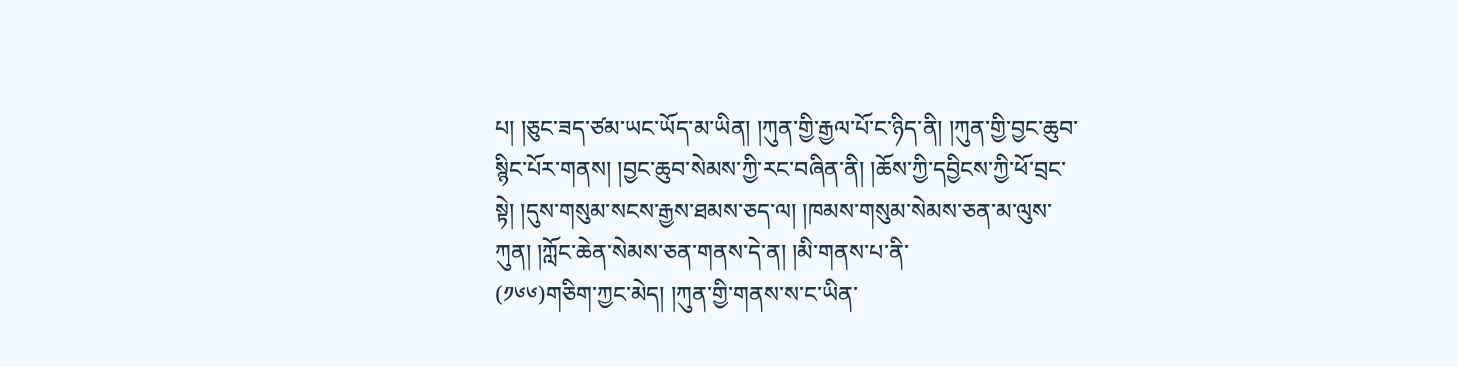པ། །ཅུང་ཟད་ཙམ་ཡང་ཡོད་མ་ཡིན། །ཀུན་གྱི་རྒྱལ་པོ་ང་ཉིད་ནི། །ཀུན་གྱི་བྱང་ཆུབ་སྙིང་པོར་གནས། །བྱང་ཆུབ་སེམས་ཀྱི་རང་བཞིན་ནི། །ཆོས་ཀྱི་དབྱིངས་ཀྱི་ཕོ་བྲང་སྟེ། །དུས་གསུམ་སངས་རྒྱས་ཐམས་ཅད་ལ། །ཁམས་གསུམ་སེམས་ཅན་མ་ལུས་ཀུན། །ཀློང་ཆེན་སེམས་ཅན་གནས་དེ་ན། །མི་གནས་པ་ནི་
(༡༦༦)གཅིག་ཀྱང་མེད། །ཀུན་གྱི་གནས་ས་ང་ཡིན་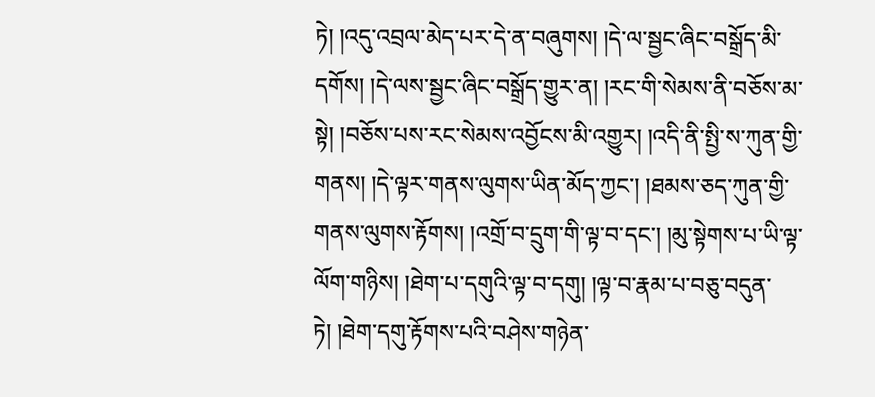ཏེ། །འདུ་འབྲལ་མེད་པར་དེ་ན་བཞུགས། །དེ་ལ་སྦྱང་ཞིང་བསྒྲོད་མི་དགོས། །དེ་ལས་སྦྱང་ཞིང་བསྒྲོད་གྱུར་ན། །རང་གི་སེམས་ནི་བཅོས་མ་སྟེ། །བཅོས་པས་རང་སེམས་འབྱོངས་མི་འགྱུར། །འདི་ནི་སྤྱི་ས་ཀུན་གྱི་གནས། །དེ་ལྟར་གནས་ལུགས་ཡིན་མོད་ཀྱང་། །ཐམས་ཅད་ཀུན་གྱི་གནས་ལུགས་རྟོགས། །འགྲོ་བ་དྲུག་གི་ལྟ་བ་དང་། །མུ་སྟེགས་པ་ཡི་ལྟ་ལོག་གཉིས། །ཐེག་པ་དགུའི་ལྟ་བ་དགུ། །ལྟ་བ་རྣམ་པ་བཅུ་བདུན་ཏེ། །ཐེག་དགུ་རྟོགས་པའི་བཤེས་གཉེན་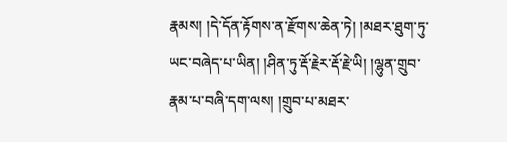རྣམས། །དེ་དོན་རྟོགས་ན་རྫོགས་ཆེན་ཏེ། །མཐར་ཐུག་ཏུ་ཡང་བཞེད་པ་ཡིན། །ཤིན་ཏུ་རྡོ་རྗེར་རྡོ་རྗེ་ཡི། །ལྷུན་གྲུབ་རྣམ་པ་བཞི་དག་ལས། །གྲུབ་པ་མཐར་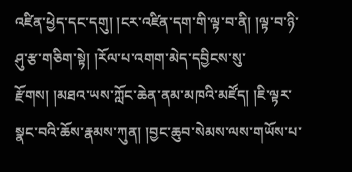འཛིན་ཕྱེད་དང་དགུ། །ངར་འཛིན་དག་གི་ལྟ་བ་ནི། །ལྟ་བ་ཉི་ཤུ་རྩ་གཅིག་སྟེ། །རོལ་པ་འགག་མེད་དབྱིངས་སུ་རྫོགས། །མཐའ་ཡས་ཀློང་ཆེན་ནམ་མཁའི་མཛོད། །ཇི་ལྟར་སྣང་བའི་ཆོས་རྣམས་ཀུན། །བྱང་ཆུབ་སེམས་ལས་གཡོས་པ་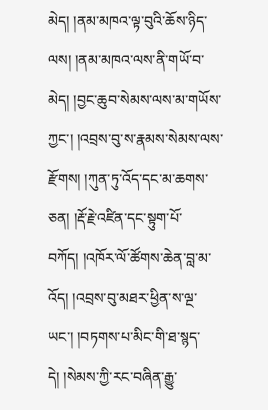མེད། །ནམ་མཁའ་ལྟ་བུའི་ཆོས་ཉིད་ལས། །ནམ་མཁའ་ལས་ནི་གཡོ་བ་མེད། །བྱང་ཆུབ་སེམས་ལས་མ་གཡོས་ཀྱང་། །འབྲས་བུ་ས་རྣམས་སེམས་ལས་རྫོགས། །ཀུན་ཏུ་འོད་དང་མ་ཆགས་ཅན། །རྡོ་རྗེ་འཛིན་དང་སྟུག་པོ་བཀོད། །འཁོར་ལོ་ཚོགས་ཆེན་བླ་མ་འོད། །འབྲས་བུ་མཐར་ཕྱིན་ས་ལྔ་ཡང་། །བཏགས་པ་མིང་གི་ཐ་སྙད་དེ། །སེམས་ཀྱི་རང་བཞིན་རྒྱུ་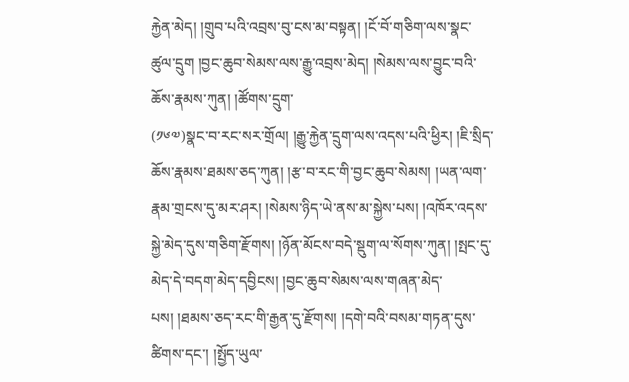རྐྱེན་མེད། །གྲུབ་པའི་འབྲས་བུ་ངས་མ་བསྟན། །ངོ་བོ་གཅིག་ལས་སྣང་ཚུལ་དྲུག །བྱང་ཆུབ་སེམས་ལས་རྒྱུ་འབྲས་མེད། །སེམས་ལས་བྱུང་བའི་ཆོས་རྣམས་ཀུན། །ཚོགས་དྲུག་
(༡༦༧)སྣང་བ་རང་སར་གྲོལ། །རྒྱུ་རྐྱེན་དྲུག་ལས་འདས་པའི་ཕྱིར། །ཇི་སྲིད་ཆོས་རྣམས་ཐམས་ཅད་ཀུན། །རྩ་བ་རང་གི་བྱང་ཆུབ་སེམས། །ཡན་ལག་རྣམ་གྲངས་དུ་མར་ཤར། །སེམས་ཉིད་ཡེ་ནས་མ་སྐྱེས་པས། །འཁོར་འདས་སྐྱེ་མེད་དུས་གཅིག་རྫོགས། །ཉོན་མོངས་བདེ་སྡུག་ལ་སོགས་ཀུན། །སྤང་དུ་མེད་དེ་བདག་མེད་དབྱིངས། །བྱང་ཆུབ་སེམས་ལས་གཞན་མེད་པས། །ཐམས་ཅད་རང་གི་རྒྱན་དུ་རྫོགས། །དགེ་བའི་བསམ་གཏན་དུས་ཚིགས་དང་། །སྤྱོད་ཡུལ་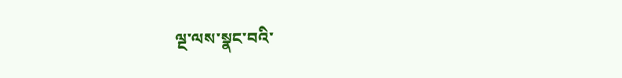ལྔ་ལས་སྣང་བའི་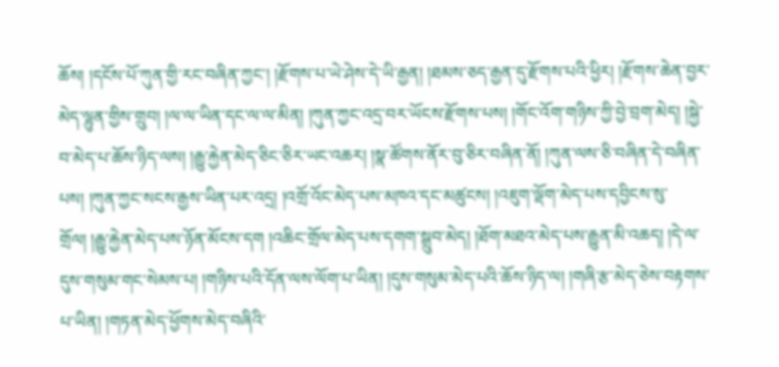ཆོས། །དངོས་པོ་ཀུན་གྱི་རང་བཞིན་ཀྱང་། །རྫོགས་པ་ཡེ་ཤེས་དེ་ཡི་རྒྱན། །ཐམས་ཅད་རྒྱན་དུ་རྫོགས་པའི་ཕྱིར། །རྫོགས་ཆེན་བྱར་མེད་ལྷུན་གྱིས་གྲུབ། །ལ་ལ་ཡིན་དང་ལ་ལ་མིན། །ཀུན་ཀྱང་འདྲ་བར་ཡོངས་རྫོགས་པས། །གོང་འོག་གཉིས་ཀྱི་བྱེ་བྲག་མེད། །སྐྱེ་བ་མེད་པ་ཆོས་ཉིད་ལས། །རྒྱུ་རྐྱེན་མེད་ཅིང་ཅིར་ཡང་འཆར། །སྣ་ཚོགས་ནོར་བུ་ཅིར་བཞིན་ནོ། །ཀུན་ལས་ཅི་བཞིན་དེ་བཞིན་པས། །ཀུན་ཀྱང་སངས་རྒྱས་ཡིན་པར་འདྲ། །འགྲོ་འོང་མེད་པས་མཁའ་དང་མཚུངས། །འཇུག་ལྡོག་མེད་པས་དབྱིངས་སུ་གྲོལ། །རྒྱུ་རྐྱེན་མེད་པས་ཉོན་མོངས་དག །འཆིང་གྲོལ་མེད་པས་དགག་སྒྲུབ་མེད། །ཐོག་མཐའ་མེད་པས་རྒྱུན་མི་འཆད། །དེ་ལ་དུས་གསུམ་གང་སེམས་པ། །གཉིས་པའི་དོན་ལས་ལོག་པ་ཡིན། །དུས་གསུམ་མེད་པའི་ཆོས་ཉིད་ལ། །གཞི་རྩ་མེད་ཅེས་བརྟགས་པ་ཡིན། །གཏན་མེད་ཕྱོགས་མེད་བཞིའི་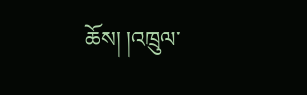ཆོས། །འཁྲུལ་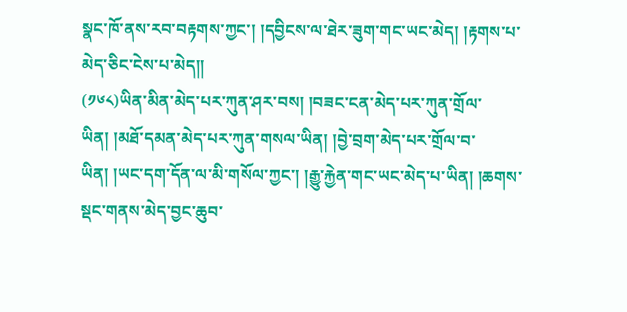སྣང་ཁོ་ནས་རབ་བརྟགས་ཀྱང་། །དབྱིངས་ལ་ཐེར་ཟུག་གང་ཡང་མེད། །རྟགས་པ་མེད་ཅིང་ངེས་པ་མེད།།
(༡༦༨)ཡིན་མིན་མེད་པར་ཀུན་ཤར་བས། །བཟང་ངན་མེད་པར་ཀུན་གྲོལ་ཡིན། །མཐོ་དམན་མེད་པར་ཀུན་གསལ་ཡིན། །བྱེ་བྲག་མེད་པར་གྲོལ་བ་ཡིན། །ཡང་དག་དོན་ལ་མི་གསོལ་ཀྱང་། །རྒྱུ་རྐྱེན་གང་ཡང་མེད་པ་ཡིན། །ཆགས་སྡང་གནས་མེད་བྱང་ཆུབ་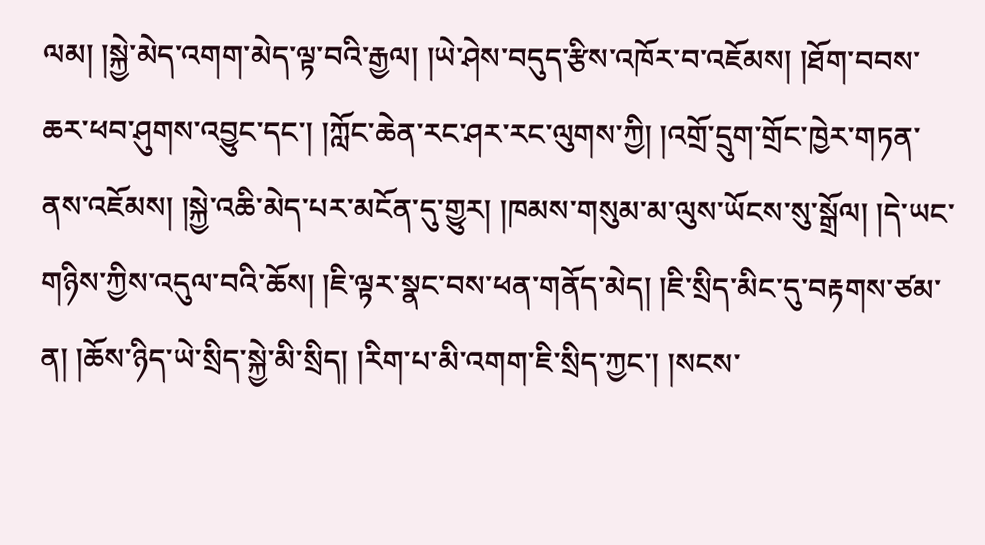ལམ། །སྐྱེ་མེད་འགག་མེད་ལྟ་བའི་རྒྱལ། །ཡེ་ཤེས་བདུད་རྩིས་འཁོར་བ་འཇོམས། །ཐོག་བབས་ཆར་ཕབ་ཤུགས་འབྱུང་དང་། །ཀློང་ཆེན་རང་ཤར་རང་ལུགས་ཀྱི། །འགྲོ་དྲུག་གྲོང་ཁྱེར་གཏན་ནས་འཇོམས། །སྐྱེ་འཆི་མེད་པར་མངོན་དུ་གྱུར། །ཁམས་གསུམ་མ་ལུས་ཡོངས་སུ་སྒྲོལ། །དེ་ཡང་གཉིས་ཀྱིས་འདུལ་བའི་ཆོས། །ཇི་ལྟར་སྣང་བས་ཕན་གནོད་མེད། །ཇི་སྲིད་མིང་དུ་བརྟགས་ཙམ་ན། །ཆོས་ཉིད་ཡེ་སྲིད་སྐྱེ་མི་སྲིད། །རིག་པ་མི་འགག་ཇི་སྲིད་ཀྱང་། །སངས་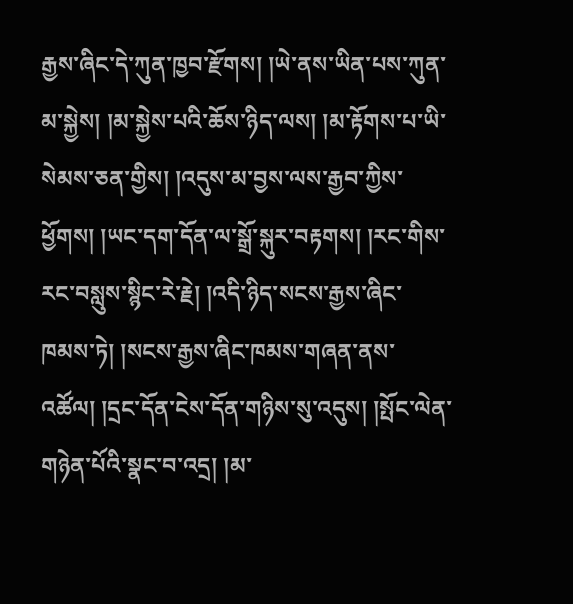རྒྱས་ཞིང་དེ་ཀུན་ཁྱབ་རྫོགས། །ཡེ་ནས་ཡིན་པས་ཀུན་མ་སྐྱེས། །མ་སྐྱེས་པའི་ཆོས་ཉིད་ལས། །མ་རྟོགས་པ་ཡི་སེམས་ཅན་གྱིས། །འདུས་མ་བྱས་ལས་རྒྱབ་ཀྱིས་ཕྱོགས། །ཡང་དག་དོན་ལ་སྒྲོ་སྐུར་བརྟགས། །རང་གིས་རང་བསླུས་སྙིང་རེ་རྗེ། །འདི་ཉིད་སངས་རྒྱས་ཞིང་ཁམས་ཏེ། །སངས་རྒྱས་ཞིང་ཁམས་གཞན་ནས་འཚོལ། །དྲང་དོན་ངེས་དོན་གཉིས་སུ་འདུས། །སྤོང་ལེན་གཉེན་པོའི་སྣང་བ་འདྲ། །མ་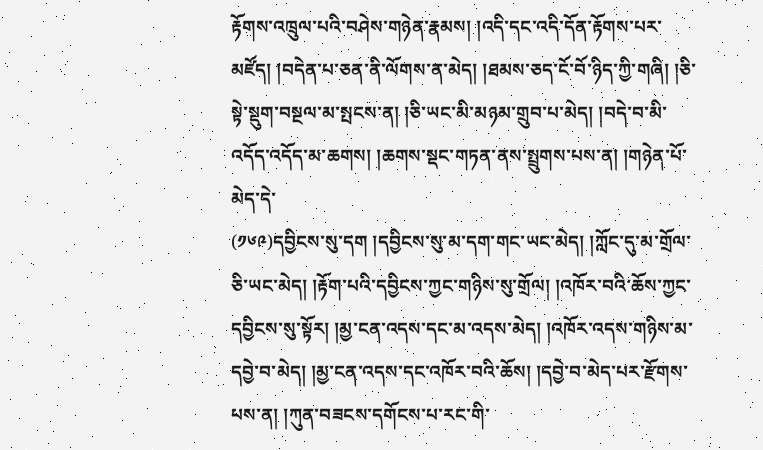རྟོགས་འཁྲུལ་པའི་བཤེས་གཉེན་རྣམས། །འདི་དང་འདི་དོན་རྟོགས་པར་མཛོད། །བདེན་པ་ཅན་ནི་ལོགས་ན་མེད། །ཐམས་ཅད་ངོ་བོ་ཉིད་ཀྱི་གཞི། །ཅི་སྟེ་སྡུག་བསྔལ་མ་སྤངས་ན། །ཅི་ཡང་མི་མཉམ་གྲུབ་པ་མེད། །བདེ་བ་མི་འདོད་འདོད་མ་ཆགས། །ཆགས་སྡང་གཏན་ནས་སྤྲུགས་པས་ན། །གཉེན་པོ་མེད་དེ་
(༡༦༩)དབྱིངས་སུ་དག །དབྱིངས་སུ་མ་དག་གང་ཡང་མེད། །ཀློང་དུ་མ་གྲོལ་ཅི་ཡང་མེད། །རྟོག་པའི་དབྱིངས་ཀྱང་གཉིས་སུ་གྲོལ། །འཁོར་བའི་ཆོས་ཀྱང་དབྱིངས་སུ་སྟོར། །མྱ་ངན་འདས་དང་མ་འདས་མེད། །འཁོར་འདས་གཉིས་མ་དབྱེ་བ་མེད། །མྱ་ངན་འདས་དང་འཁོར་བའི་ཆོས། །དབྱེ་བ་མེད་པར་རྫོགས་པས་ན། །ཀུན་བཟངས་དགོངས་པ་རང་གི་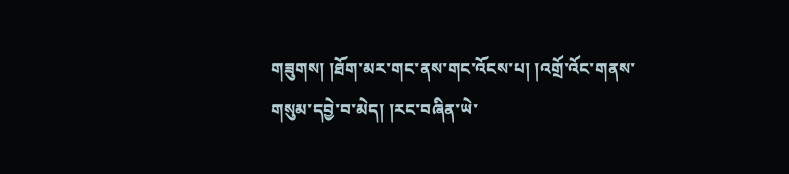གཟུགས། །ཐོག་མར་གང་ནས་གང་འོངས་པ། །འགྲོ་འོང་གནས་གསུམ་དབྱེ་བ་མེད། །རང་བཞིན་ཡེ་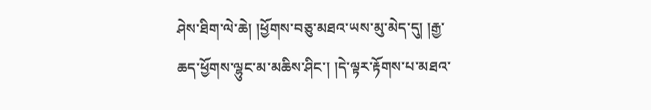ཤེས་ཐིག་ལེ་ཆེ། །ཕྱོགས་བཅུ་མཐའ་ཡས་མུ་མེད་དུ། །རྒྱ་ཆད་ཕྱོགས་ལྷུང་མ་མཆིས་ཤིང་། །དེ་ལྟར་རྟོགས་པ་མཐའ་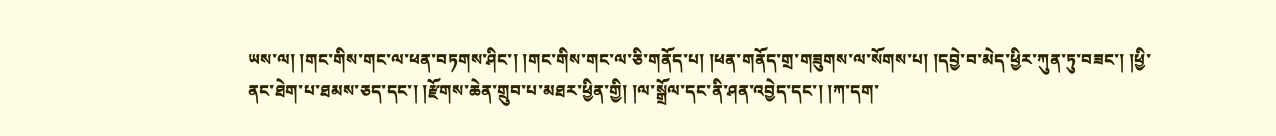ཡས་ལ། །གང་གིས་གང་ལ་ཕན་བཏགས་ཤིང་། །གང་གིས་གང་ལ་ཅི་གནོད་པ། །ཕན་གནོད་གྲ་གཟུགས་ལ་སོགས་པ། །དབྱེ་བ་མེད་ཕྱིར་ཀུན་ཏུ་བཟང་། །ཕྱི་ནང་ཐེག་པ་ཐམས་ཅད་དང་། །རྫོགས་ཆེན་གྲུབ་པ་མཐར་ཕྱིན་གྱི། །ལ་སྒྲོལ་དང་ནི་ཤན་འབྱེད་དང་། །ཀ་དག་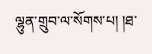ལྷུན་གྲུབ་ལ་སོགས་པ། །ཐ་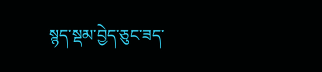སྙད་སྡམ་བྱེད་ཅུང་ཟད་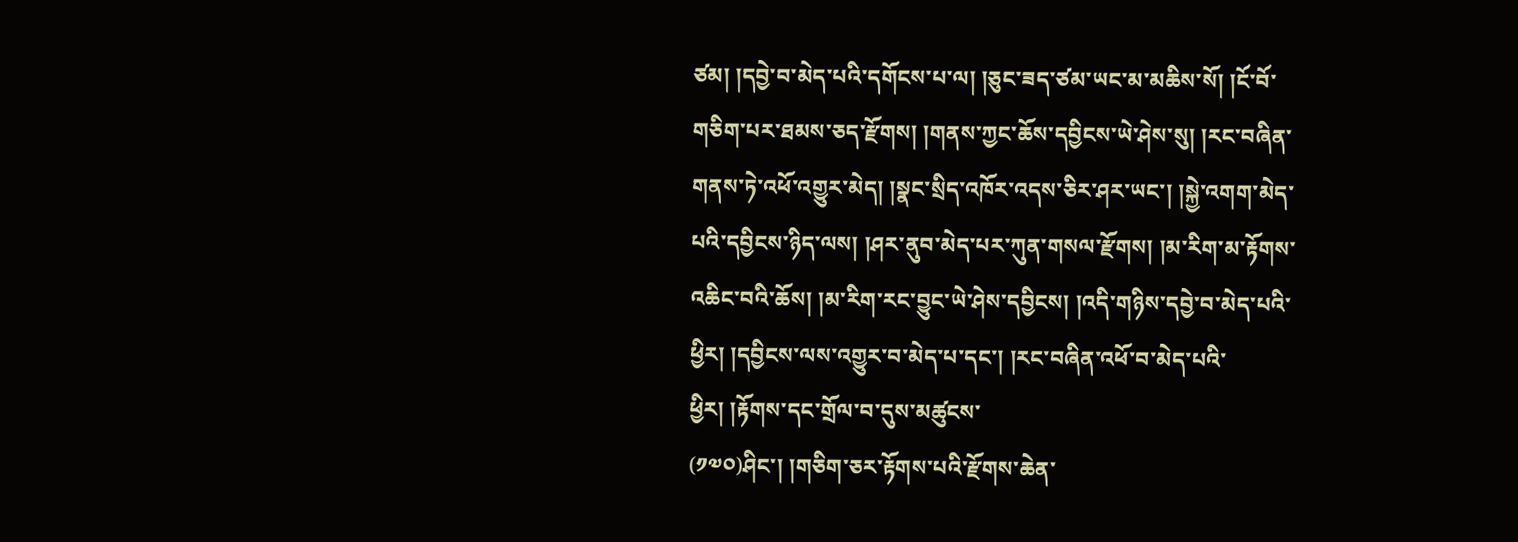ཙམ། །དབྱེ་བ་མེད་པའི་དགོངས་པ་ལ། །ཅུང་ཟད་ཙམ་ཡང་མ་མཆིས་སོ། །ངོ་བོ་གཅིག་པར་ཐམས་ཅད་རྫོགས། །གནས་ཀྱང་ཆོས་དབྱིངས་ཡེ་ཤེས་སུ། །རང་བཞིན་གནས་ཏེ་འཕོ་འགྱུར་མེད། །སྣང་སྲིད་འཁོར་འདས་ཅིར་ཤར་ཡང་། །སྐྱེ་འགག་མེད་པའི་དབྱིངས་ཉིད་ལས། །ཤར་ནུབ་མེད་པར་ཀུན་གསལ་རྫོགས། །མ་རིག་མ་རྟོགས་འཆིང་བའི་ཆོས། །མ་རིག་རང་བྱུང་ཡེ་ཤེས་དབྱིངས། །འདི་གཉིས་དབྱེ་བ་མེད་པའི་ཕྱིར། །དབྱིངས་ལས་འགྱུར་བ་མེད་པ་དང་། །རང་བཞིན་འཕོ་བ་མེད་པའི་ཕྱིར། །རྟོགས་དང་གྲོལ་བ་དུས་མཚུངས་
(༡༧༠)ཤིང་། །གཅིག་ཅར་རྟོགས་པའི་རྫོགས་ཆེན་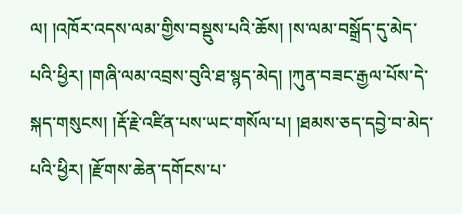ལ། །འཁོར་འདས་ལམ་གྱིས་བསྡུས་པའི་ཆོས། །ས་ལམ་བསྒྲོད་དུ་མེད་པའི་ཕྱིར། །གཞི་ལམ་འབྲས་བུའི་ཐ་སྙད་མེད། །ཀུན་བཟང་རྒྱལ་པོས་དེ་སྐད་གསུངས། །རྡོ་རྗེ་འཛིན་པས་ཡང་གསོལ་པ། །ཐམས་ཅད་དབྱེ་བ་མེད་པའི་ཕྱིར། །རྫོགས་ཆེན་དགོངས་པ་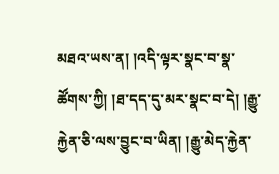མཐའ་ཡས་ན། །འདི་ལྟར་སྣང་བ་སྣ་ཚོགས་ཀྱི། །ཐ་དད་དུ་མར་སྣང་བ་དེ། །རྒྱུ་རྐྱེན་ཅི་ལས་བྱུང་བ་ཡིན། །རྒྱུ་མེད་རྐྱེན་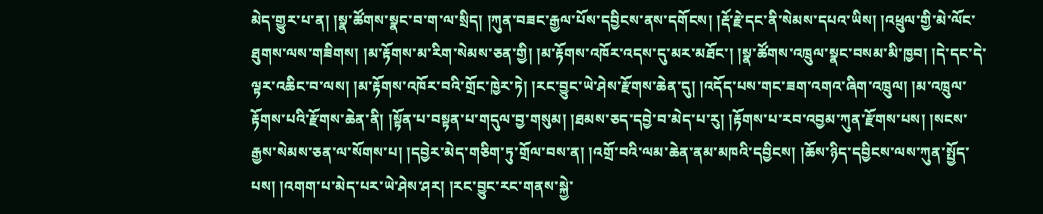མེད་གྱུར་པ་ན། །སྣ་ཚོགས་སྣང་བ་ག་ལ་སྲིད། །ཀུན་བཟང་རྒྱལ་པོས་དབྱིངས་ནས་དགོངས། །རྡོ་རྗེ་དང་ནི་སེམས་དཔའ་ཡིས། །འཕྲུལ་གྱི་མེ་ལོང་ཐུགས་ལས་གཟིགས། །མ་རྟོགས་མ་རིག་སེམས་ཅན་གྱི། །མ་རྟོགས་འཁོར་འདས་དུ་མར་མཐོང་། །སྣ་ཚོགས་འཁྲུལ་སྣང་བསམ་མི་ཁྱབ། །དེ་དང་དེ་ལྟར་འཆིང་བ་ལས། །མ་རྟོགས་འཁོར་བའི་གྲོང་ཁྱེར་ཏེ། །རང་བྱུང་ཡེ་ཤེས་རྫོགས་ཆེན་དུ། །འདོད་པས་གང་ཟག་འགའ་ཞིག་འཁྲུལ། །མ་འཁྲུལ་རྟོགས་པའི་རྫོགས་ཆེན་ནི། །སྟོན་པ་བསྟན་པ་གདུལ་བྱ་གསུམ། །ཐམས་ཅད་དབྱེ་བ་མེད་པ་རུ། །རྟོགས་པ་རབ་འབྱམ་ཀུན་རྫོགས་པས། །སངས་རྒྱས་སེམས་ཅན་ལ་སོགས་པ། །དབྱེར་མེད་གཅིག་ཏུ་གྲོལ་བས་ན། །འགྲོ་བའི་ལམ་ཆེན་ནམ་མཁའི་དབྱིངས། །ཆོས་ཉིད་དབྱིངས་ལས་ཀུན་སྤྱོད་པས། །འགག་པ་མེད་པར་ཡེ་ཤེས་ཤར། །རང་བྱུང་རང་གནས་སྐྱེ་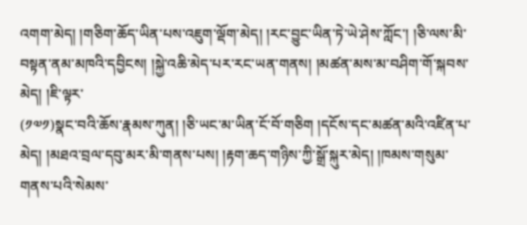འགག་མེད། །གཅིག་ཆོད་ཡིན་པས་འཇུག་ལྡོག་མེད། །རང་བྱུང་ཡིན་ཏེ་ཡེ་ཤེས་ཀློང་། །ཅི་ལས་མི་བསྟན་ནམ་མཁའི་དབྱིངས། །སྐྱེ་འཆི་མེད་པར་རང་ཡན་གནས། །མཚན་མས་མ་བཤིག་གོ་སྐབས་མེད། །ཇི་ལྟར་
(༡༧༡)སྣང་བའི་ཆོས་རྣམས་ཀུན། །ཅི་ཡང་མ་ཡིན་ངོ་བོ་གཅིག །དངོས་དང་མཚན་མའི་འཛིན་པ་མེད། །མཐའ་བྲལ་དབུ་མར་མི་གནས་པས། །རྟག་ཆད་གཉིས་ཀྱི་སྒྲོ་སྐུར་མེད། །ཁམས་གསུམ་གནས་པའི་སེམས་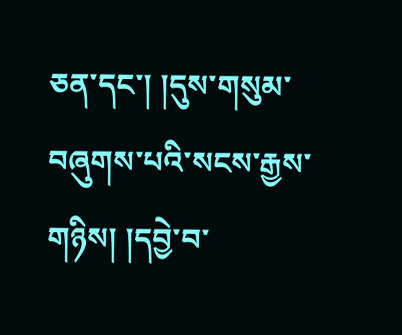ཅན་དང་། །དུས་གསུམ་བཞུགས་པའི་སངས་རྒྱས་གཉིས། །དབྱེ་བ་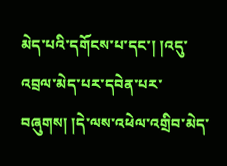མེད་པའི་དགོངས་པ་དང་། །འདུ་འབྲལ་མེད་པར་དབེན་པར་བཞུགས། །དེ་ལས་འཕེལ་འགྲིབ་མེད་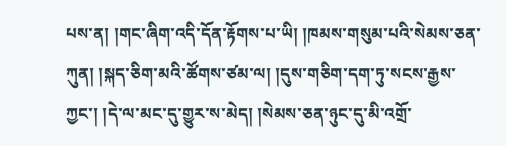པས་ན། །གང་ཞིག་འདི་དོན་རྟོགས་པ་ཡི། །ཁམས་གསུམ་པའི་སེམས་ཅན་ཀུན། །སྐད་ཅིག་མའི་ཚོགས་ཙམ་ལ། །དུས་གཅིག་དག་ཏུ་སངས་རྒྱས་ཀྱང་། །དེ་ལ་མང་དུ་གྱུར་ས་མེད། །སེམས་ཅན་ཉུང་དུ་མི་འགྲོ་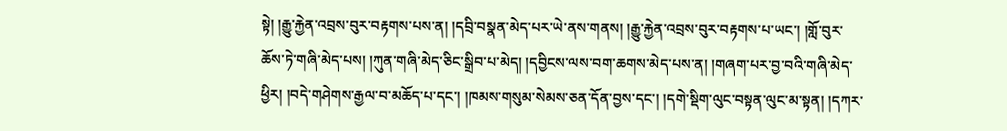སྟེ། །རྒྱུ་རྐྱེན་འབྲས་བུར་བརྟགས་པས་ན། །དབྲི་བསྣན་མེད་པར་ཡེ་ནས་གནས། །རྒྱུ་རྐྱེན་འབྲས་བུར་བརྟགས་པ་ཡང་། །གློ་བུར་ཆོས་ཏེ་གཞི་མེད་པས། །ཀུན་གཞི་མེད་ཅིང་སྒྲིབ་པ་མེད། །དབྱིངས་ལས་བག་ཆགས་མེད་པས་ན། །གཞག་པར་བྱ་བའི་གཞི་མེད་ཕྱིར། །བདེ་གཤེགས་རྒྱལ་བ་མཆོད་པ་དང་། །ཁམས་གསུམ་སེམས་ཅན་དོན་བྱས་དང་། །དགེ་སྡིག་ལུང་བསྟན་ལུང་མ་སྟན། །དཀར་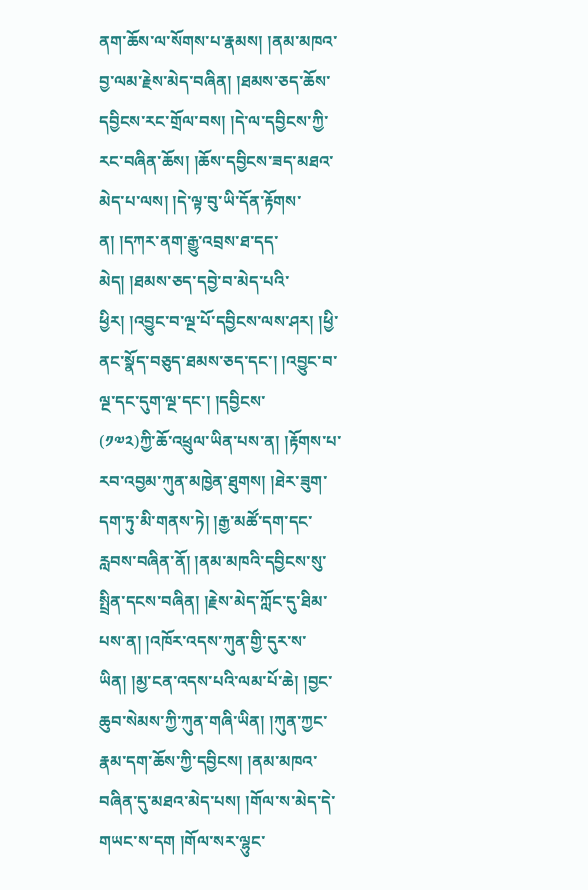ནག་ཆོས་ལ་སོགས་པ་རྣམས། །ནམ་མཁའ་བྱ་ལམ་རྗེས་མེད་བཞིན། །ཐམས་ཅད་ཆོས་དབྱིངས་རང་གྲོལ་བས། །དེ་ལ་དབྱིངས་ཀྱི་རང་བཞིན་ཆོས། །ཆོས་དབྱིངས་ཟད་མཐའ་མེད་པ་ལས། །དེ་ལྟ་བུ་ཡི་དོན་རྟོགས་ན། །དཀར་ནག་རྒྱུ་འབྲས་ཐ་དད་མེད། །ཐམས་ཅད་དབྱེ་བ་མེད་པའི་ཕྱིར། །འབྱུང་བ་ལྔ་པོ་དབྱིངས་ལས་ཤར། །ཕྱི་ནང་སྣོད་བཅུད་ཐམས་ཅད་དང་། །འབྱུང་བ་ལྔ་དང་དུག་ལྔ་དང་། །དབྱིངས་
(༡༧༢)ཀྱི་ཆོ་འཕྲུལ་ཡིན་པས་ན། །རྟོགས་པ་རབ་འབྱམ་ཀུན་མཁྱེན་ཐུགས། །ཐེར་ཟུག་དག་ཏུ་མི་གནས་ཏེ། །རྒྱ་མཚོ་དག་དང་རླབས་བཞིན་ནོ། །ནམ་མཁའི་དབྱིངས་སུ་སྤྲིན་དངས་བཞིན། །རྗེས་མེད་ཀློང་དུ་ཐིམ་པས་ན། །འཁོར་འདས་ཀུན་གྱི་དུར་ས་ཡིན། །མྱ་ངན་འདས་པའི་ལམ་པོ་ཆེ། །བྱང་ཆུབ་སེམས་ཀྱི་ཀུན་གཞི་ཡིན། །ཀུན་ཀྱང་རྣམ་དག་ཆོས་ཀྱི་དབྱིངས། །ནམ་མཁའ་བཞིན་དུ་མཐའ་མེད་པས། །གོལ་ས་མེད་དེ་གཡང་ས་དག །གོལ་སར་ལྷུང་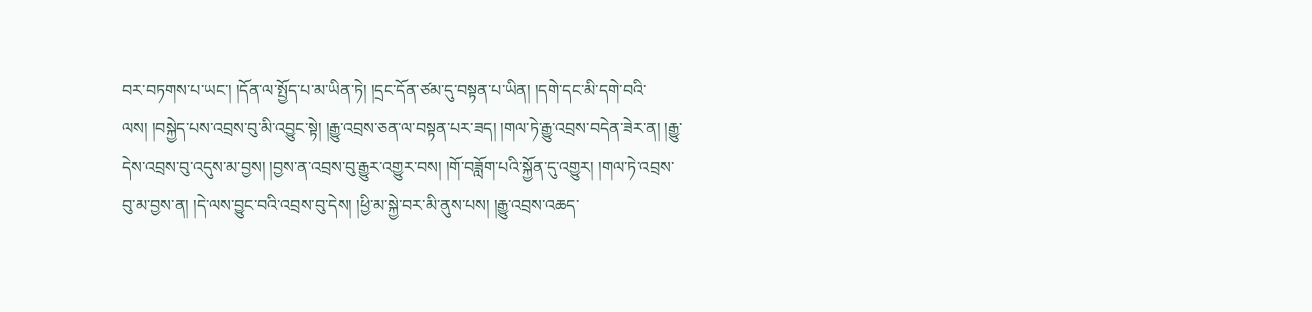བར་བཏགས་པ་ཡང་། །དོན་ལ་སྤྱོད་པ་མ་ཡིན་ཏེ། །དྲང་དོན་ཙམ་དུ་བསྟན་པ་ཡིན། །དགེ་དང་མི་དགེ་བའི་ལས། །བསྐྱེད་པས་འབྲས་བུ་མི་འབྱུང་སྟེ། །རྒྱུ་འབྲས་ཅན་ལ་བསྟན་པར་ཟད། །གལ་ཏེ་རྒྱུ་འབྲས་བདེན་ཟེར་ན། །རྒྱུ་དེས་འབྲས་བུ་འདུས་མ་བྱས། །བྱས་ན་འབྲས་བུ་རྒྱུར་འགྱུར་བས། །གོ་བཟློག་པའི་སྐྱོན་དུ་འགྱུར། །གལ་ཏེ་འབྲས་བུ་མ་བྱས་ན། །དེ་ལས་བྱུང་བའི་འབྲས་བུ་དེས། །ཕྱི་མ་སྐྱེ་བར་མི་ནུས་པས། །རྒྱུ་འབྲས་འཆད་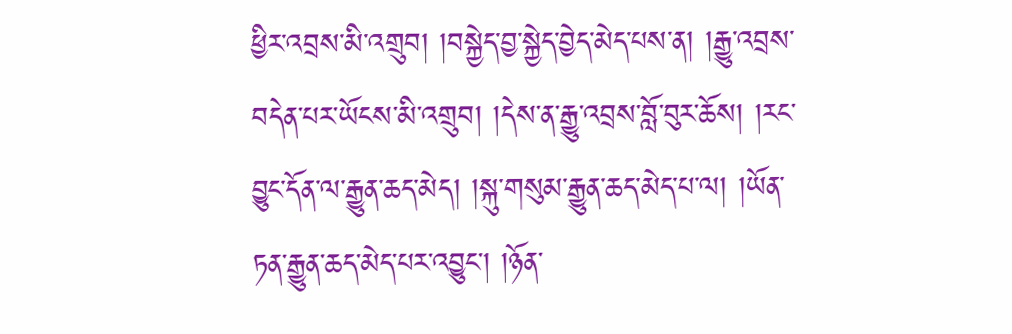ཕྱིར་འབྲས་མི་འགྲུབ། །བསྐྱེད་བྱ་སྐྱེད་བྱེད་མེད་པས་ན། །རྒྱུ་འབྲས་བདེན་པར་ཡོངས་མི་འགྲུབ། །དེས་ན་རྒྱུ་འབྲས་བློ་བུར་ཆོས། །རང་བྱུང་དོན་ལ་རྒྱུན་ཆད་མེད། །སྐུ་གསུམ་རྒྱུན་ཆད་མེད་པ་ལ། །ཡོན་ཏན་རྒྱུན་ཆད་མེད་པར་འབྱུང་། །ཉོན་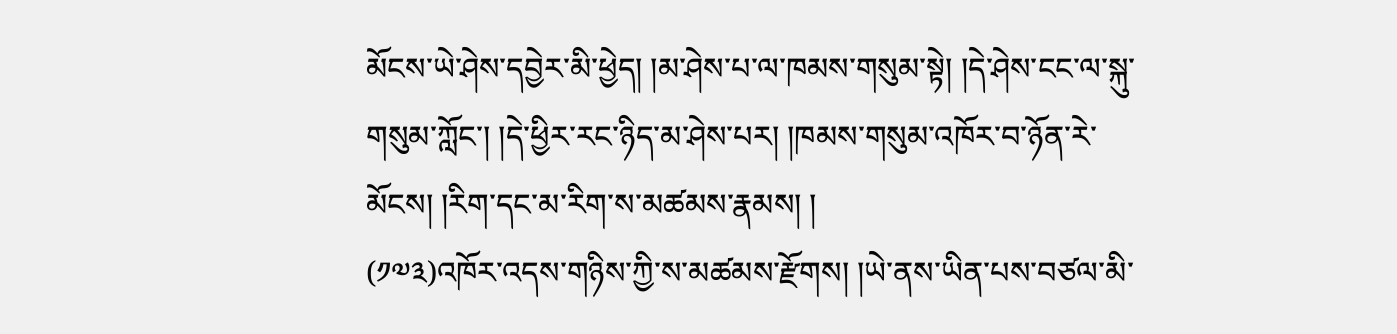མོངས་ཡེ་ཤེས་དབྱེར་མི་ཕྱེད། །མ་ཤེས་པ་ལ་ཁམས་གསུམ་སྟེ། །དེ་ཤེས་ངང་ལ་སྐུ་གསུམ་ཀློང་། །དེ་ཕྱིར་རང་ཉིད་མ་ཤེས་པར། །ཁམས་གསུམ་འཁོར་བ་ཉོན་རེ་མོངས། །རིག་དང་མ་རིག་ས་མཚམས་རྣམས། །
(༡༧༣)འཁོར་འདས་གཉིས་ཀྱི་ས་མཚམས་རྫོགས། །ཡེ་ནས་ཡིན་པས་བཙལ་མི་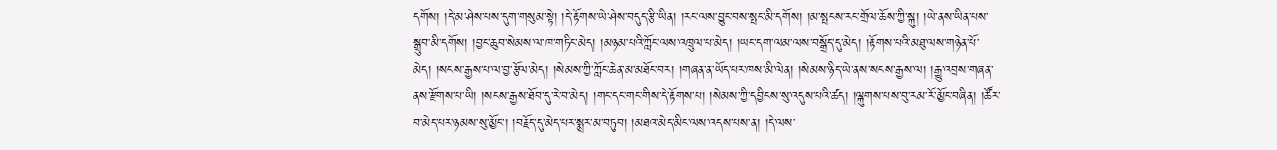དགོས། །དེ་མ་ཤེས་པས་དུག་གསུམ་སྟེ། །དེ་རྟོགས་ཡེ་ཤེས་བདུད་རྩི་ཡིན། །རང་ལས་བྱུང་བས་སྤང་མི་དགོས། །མ་སྤངས་རང་གྲོལ་ཆོས་ཀྱི་སྐུ། །ཡེ་ནས་ཡིན་པས་སྒྲུབ་མི་དགོས། །བྱང་ཆུབ་སེམས་ལ་ཁ་གཏིང་མེད། །མཉམ་པའི་ཀློང་ལས་འཁྲུལ་པ་མེད། །ཡང་དག་ལམ་ལས་བསྒྲོད་དུ་མེད། །རྟོགས་པའི་མཐུ་ལས་གཉེན་པོ་མེད། །སངས་རྒྱས་པ་ལ་བྱ་རྩོལ་མེད། །སེམས་ཀྱི་ཀློང་ཆེན་མ་མཐོང་བར། །གཞན་ན་ཡོད་པར་ཁས་མི་ལེན། །སེམས་ཉིད་ཡེ་ནས་སངས་རྒྱས་ལ། །རྒྱུ་འབྲས་གཞན་ནས་རྫོགས་པ་ཡི། །སངས་རྒྱས་ཐོབ་དུ་རེ་བ་མེད། །གང་དང་གང་གིས་དེ་རྟོགས་པ། །སེམས་ཀྱི་དབྱིངས་སུ་འདུས་པའི་ཚད། །ལྐུགས་པས་བུ་རམ་རོ་མྱོང་བཞིན། །ཚོར་བ་མེད་པར་ཉམས་སུ་མྱོང་། །བརྗོད་དུ་མེད་པར་སྨྲར་མ་བཏུབ། །མཐའ་མེད་མིང་ལས་འདས་པས་ན། །དེ་ལས་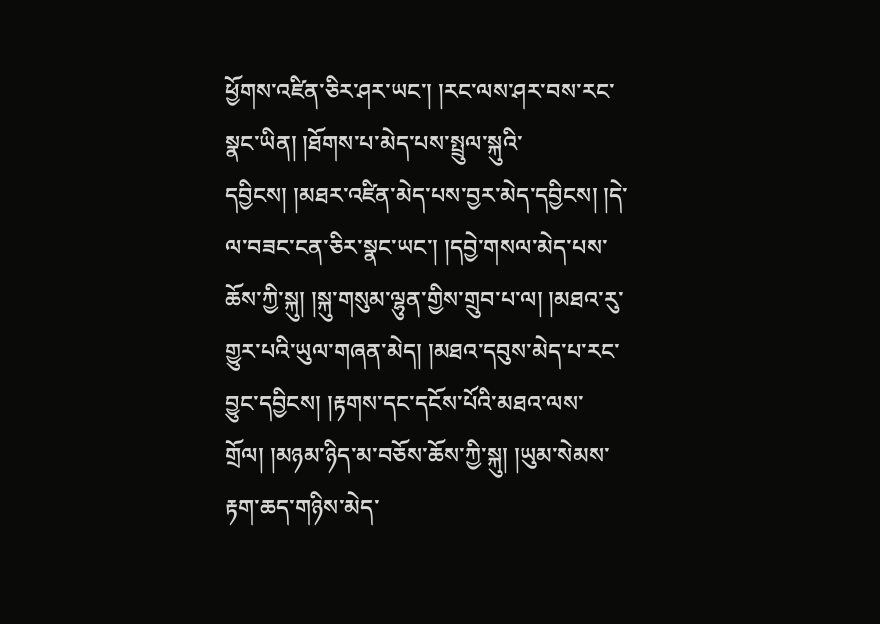ཕྱོགས་འཛིན་ཅིར་ཤར་ཡང་། །རང་ལས་ཤར་བས་རང་སྣང་ཡིན། །ཐོགས་པ་མེད་པས་སྤྲུལ་སྐུའི་དབྱིངས། །མཐར་འཛིན་མེད་པས་བྱར་མེད་དབྱིངས། །དེ་ལ་བཟང་ངན་ཅིར་སྣང་ཡང་། །དབྱེ་གསལ་མེད་པས་ཆོས་ཀྱི་སྐུ། །སྐུ་གསུམ་ལྷུན་གྱིས་གྲུབ་པ་ལ། །མཐའ་རུ་གྱུར་པའི་ཡུལ་གཞན་མེད། །མཐའ་དབུས་མེད་པ་རང་བྱུང་དབྱིངས། །རྟགས་དང་དངོས་པོའི་མཐའ་ལས་གྲོལ། །མཉམ་ཉིད་མ་བཅོས་ཆོས་ཀྱི་སྐུ། །ཡུམ་སེམས་རྟག་ཆད་གཉིས་མེད་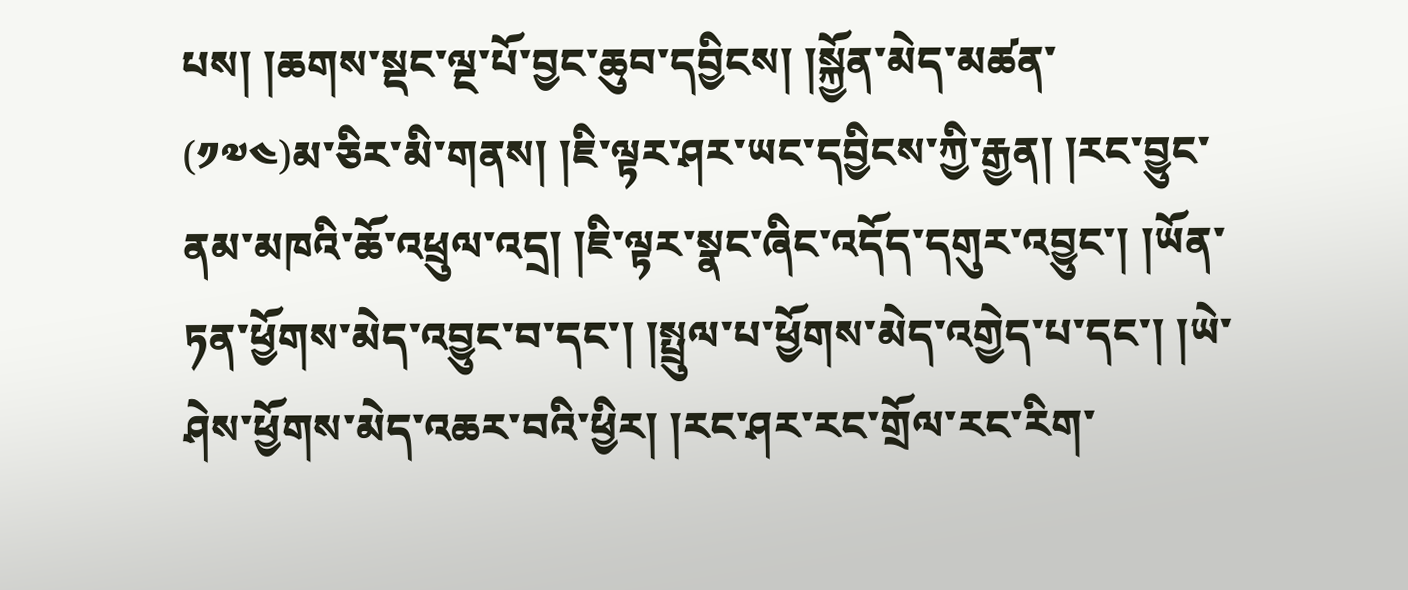པས། །ཆགས་སྡང་ལྔ་པོ་བྱང་ཆུབ་དབྱིངས། །སྐྱོན་མེད་མཚན་
(༡༧༤)མ་ཅིར་མི་གནས། །ཇི་ལྟར་ཤར་ཡང་དབྱིངས་ཀྱི་རྒྱན། །རང་བྱུང་ནམ་མཁའི་ཆོ་འཕྲུལ་འདྲ། །ཇི་ལྟར་སྣང་ཞིང་འདོད་དགུར་འབྱུང་། །ཡོན་ཏན་ཕྱོགས་མེད་འབྱུང་བ་དང་། །སྤྲུལ་པ་ཕྱོགས་མེད་འགྱེད་པ་དང་། །ཡེ་ཤེས་ཕྱོགས་མེད་འཆར་བའི་ཕྱིར། །རང་ཤར་རང་གྲོལ་རང་རིག་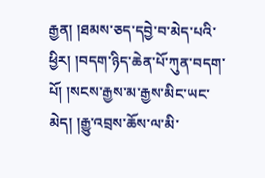རྒྱན། །ཐམས་ཅད་དབྱེ་བ་མེད་པའི་ཕྱིར། །བདག་ཉིད་ཆེན་པོ་ཀུན་བདག་པོ། །སངས་རྒྱས་མ་རྒྱས་མིང་ཡང་མེད། །རྒྱུ་འབྲས་ཆོས་ལ་མི་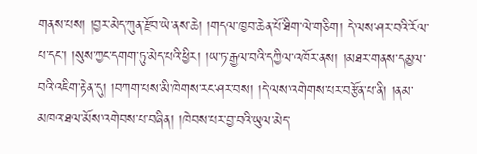གནས་པས། །བྱར་མེད་ཀུན་རྫོབ་ཡེ་ནས་ཆེ། །གདལ་ཁྱབ་ཆེན་པོ་ཐིག་ལེ་གཅིག། དེ་ལས་ཤར་བའི་རོལ་པ་དང་། །སུས་ཀྱང་དགག་ཏུ་མེད་པའི་ཕྱིར། །ཡ་ཏ་རྒྱལ་བའི་དཀྱིལ་འཁོར་ནས། །མཐར་གནས་དམྱལ་བའི་འཇིག་རྟེན་དུ། །བཀག་པས་མི་ཁེགས་རང་ཤར་བས། །དེ་ལས་འགེགས་པར་བརྩོན་པ་ནི། །ནམ་མཁའ་ཐལ་མོས་འགེབས་པ་བཞིན། །ཁེབས་པར་བྱ་བའི་ཡུལ་མེད་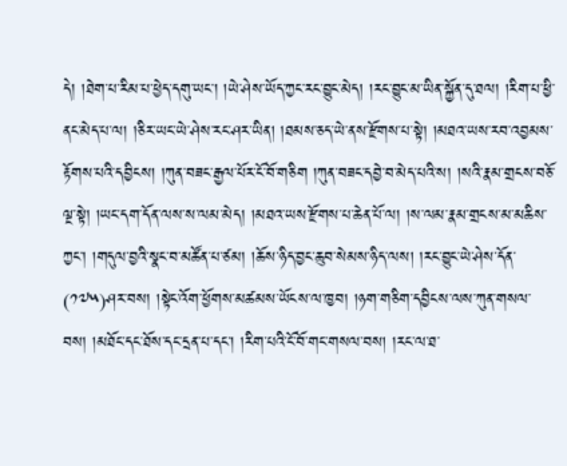དེ། །ཐེག་པ་རིམ་པ་ཕྱེད་དགུ་ཡང་། །ཡེ་ཤེས་ཡོད་ཀྱང་རང་བྱུང་མེད། །རང་བྱུང་མ་ཡིན་སྐྱོན་དུ་ཐལ། །རིག་པ་ཕྱི་ནང་མེད་པ་ལ། །ཅིར་ཡང་ཡེ་ཤེས་རང་ཤར་ཡིན། །ཐམས་ཅད་ཡེ་ནས་རྫོགས་པ་སྟེ། །མཐའ་ཡས་རབ་འབྱམས་རྟོགས་པའི་དབྱིངས། །ཀུན་བཟང་རྒྱལ་པོར་ངོ་བོ་གཅིག །ཀུན་བཟང་དབྱེ་བ་མེད་པའི་ས། །སའི་རྣམ་གྲངས་བཅོ་ལྔ་སྟེ། །ཡང་དག་དོན་ལས་ས་ལམ་མེད། །མཐའ་ཡས་རྫོགས་པ་ཆེན་པོ་ལ། །ས་ལམ་རྣམ་གྲངས་མ་མཆིས་ཀྱང་། །གདུལ་བྱའི་སྣང་བ་མཚོན་པ་ཙམ། །ཆོས་ཉིད་བྱང་ཆུབ་སེམས་ཉིད་ལས། །རང་བྱུང་ཡེ་ཤེས་དོན་
(༡༧༥)ཤར་བས། །སྟེང་འོག་ཕྱོགས་མཚམས་ཡོངས་ལ་ཁྱབ། །ཉག་གཅིག་དབྱིངས་ལས་ཀུན་གསལ་བས། །མཐོང་དང་ཐོས་དང་དྲན་པ་དང་། །རིག་པའི་ངོ་བོ་གང་གསལ་བས། །རང་ལ་ཐ་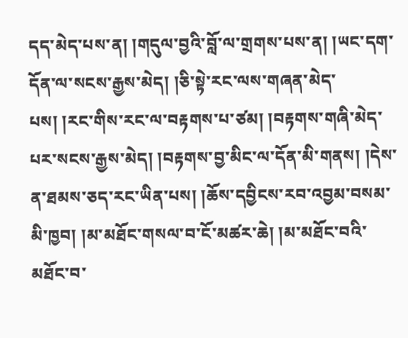དད་མེད་པས་ན། །གདུལ་བྱའི་བློ་ལ་གྲགས་པས་ན། །ཡང་དག་དོན་ལ་སངས་རྒྱས་མེད། །ཅི་སྟེ་རང་ལས་གཞན་མེད་པས། །རང་གིས་རང་ལ་བརྟགས་པ་ཙམ། །བརྟགས་གཞི་མེད་པར་སངས་རྒྱས་མེད། །བརྟགས་བྱ་མིང་ལ་དོན་མི་གནས། །དེས་ན་ཐམས་ཅད་རང་ཡིན་པས། །ཆོས་དབྱིངས་རབ་འབྱམ་བསམ་མི་ཁྱབ། །མ་མཐོང་གསལ་བ་ངོ་མཚར་ཆེ། །མ་མཐོང་བའི་མཐོང་བ་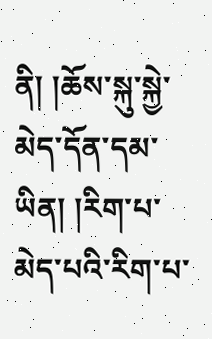ནི། །ཆོས་སྐུ་སྐྱེ་མེད་དོན་དམ་ཡིན། །རིག་པ་མེད་པའི་རིག་པ་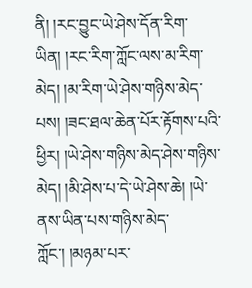ནི། །རང་བྱུང་ཡེ་ཤེས་དོན་རིག་ཡིན། །རང་རིག་ཀློང་ལས་མ་རིག་མེད། །མ་རིག་ཡེ་ཤེས་གཉིས་མེད་པས། །ཟང་ཐལ་ཆེན་པོར་རྟོགས་པའི་ཕྱིར། །ཡེ་ཤེས་གཉིས་མེད་ཤེས་གཉིས་མེད། །མི་ཤེས་པ་དེ་ཡེ་ཤེས་ཆེ། །ཡེ་ནས་ཡིན་པས་གཉིས་མེད་ཀློང་། །མཉམ་པར་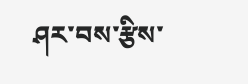ཤར་བས་རྩིས་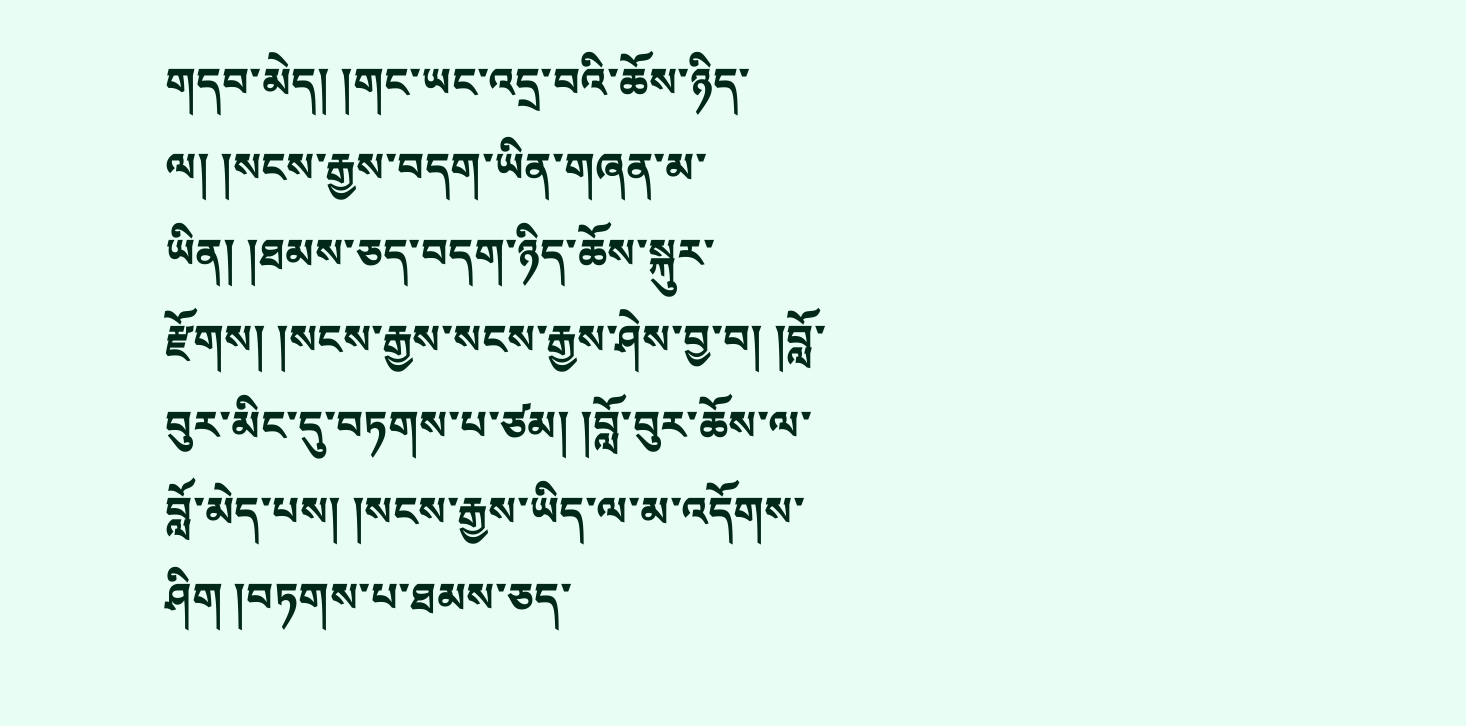གདབ་མེད། །གང་ཡང་འདྲ་བའི་ཆོས་ཉིད་ལ། །སངས་རྒྱས་བདག་ཡིན་གཞན་མ་ཡིན། །ཐམས་ཅད་བདག་ཉིད་ཆོས་སྐུར་རྫོགས། །སངས་རྒྱས་སངས་རྒྱས་ཤེས་བྱ་བ། །བློ་བུར་མིང་དུ་བཏགས་པ་ཙམ། །བློ་བུར་ཆོས་ལ་བློ་མེད་པས། །སངས་རྒྱས་ཡིད་ལ་མ་འདོགས་ཤིག །བཏགས་པ་ཐམས་ཅད་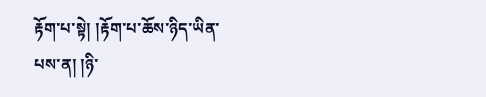རྟོག་པ་སྟེ། །རྟོག་པ་ཆོས་ཉིད་ཡིན་པས་ན། །ཉི་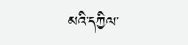མའི་དཀྱིལ་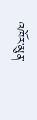འཁོར་མུན་